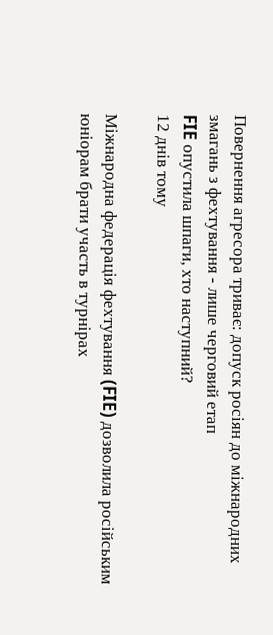Повернення агресора триває: допуск росіян до міжнародних змагань з фехтування - лише черговий етап
FIE опустила шпаги, хто наступний?
12 днів тому

Міжнародна федерація фехтування (FIE) дозволила російським юніорам брати участь в турнірах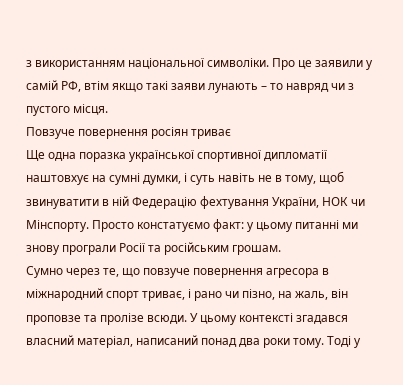з використанням національної символіки. Про це заявили у самій РФ, втім якщо такі заяви лунають – то навряд чи з пустого місця.
Повзуче повернення росіян триває
Ще одна поразка української спортивної дипломатії наштовхує на сумні думки, і суть навіть не в тому, щоб звинуватити в ній Федерацію фехтування України, НОК чи Мінспорту. Просто констатуємо факт: у цьому питанні ми знову програли Росії та російським грошам.
Сумно через те, що повзуче повернення агресора в міжнародний спорт триває, і рано чи пізно, на жаль, він проповзе та пролізе всюди. У цьому контексті згадався власний матеріал, написаний понад два роки тому. Тоді у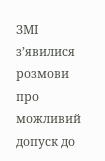ЗМІ зʼявилися розмови про можливий допуск до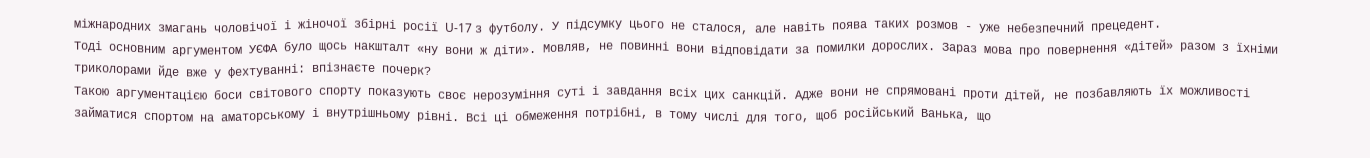міжнародних змагань чоловічої і жіночої збірні росії U-17 з футболу. У підсумку цього не сталося, але навіть поява таких розмов - уже небезпечний прецедент.
Тоді основним аргументом УЄФА було щось накшталт «ну вони ж діти». Мовляв, не повинні вони відповідати за помилки дорослих. Зараз мова про повернення «дітей» разом з їхніми триколорами йде вже у фехтуванні: впізнаєте почерк?
Такою аргументацією боси світового спорту показують своє нерозуміння суті і завдання всіх цих санкцій. Адже вони не спрямовані проти дітей, не позбавляють їх можливості займатися спортом на аматорському і внутрішньому рівні. Всі ці обмеження потрібні, в тому числі для того, щоб російський Ванька, що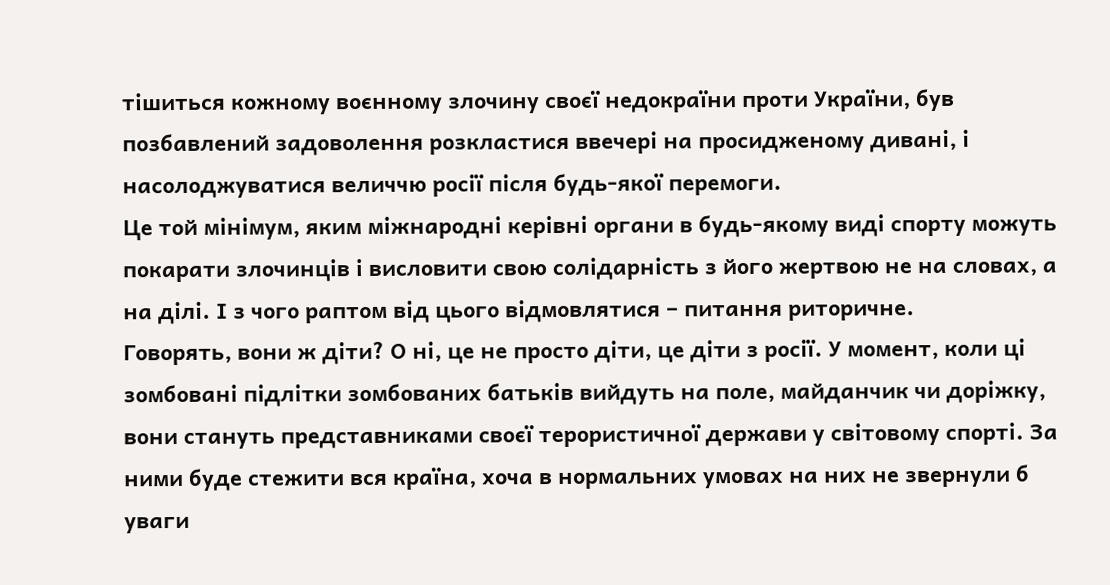тішиться кожному воєнному злочину своєї недокраїни проти України, був позбавлений задоволення розкластися ввечері на просидженому дивані, і насолоджуватися величчю росії після будь-якої перемоги.
Це той мінімум, яким міжнародні керівні органи в будь-якому виді спорту можуть покарати злочинців і висловити свою солідарність з його жертвою не на словах, а на ділі. І з чого раптом від цього відмовлятися – питання риторичне.
Говорять, вони ж діти? О ні, це не просто діти, це діти з росії. У момент, коли ці зомбовані підлітки зомбованих батьків вийдуть на поле, майданчик чи доріжку, вони стануть представниками своєї терористичної держави у світовому спорті. За ними буде стежити вся країна, хоча в нормальних умовах на них не звернули б уваги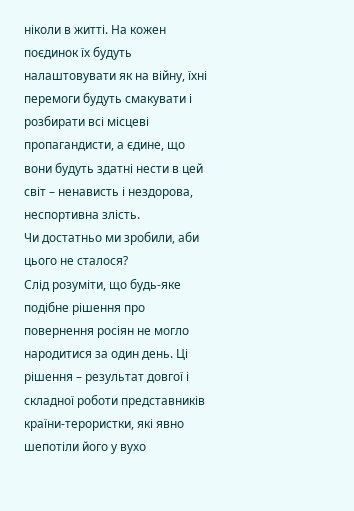ніколи в житті. На кожен поєдинок їх будуть налаштовувати як на війну, їхні перемоги будуть смакувати і розбирати всі місцеві пропагандисти, а єдине, що вони будуть здатні нести в цей світ – ненависть і нездорова, неспортивна злість.
Чи достатньо ми зробили, аби цього не сталося?
Слід розуміти, що будь-яке подібне рішення про повернення росіян не могло народитися за один день. Ці рішення – результат довгої і складної роботи представників країни-терористки, які явно шепотіли його у вухо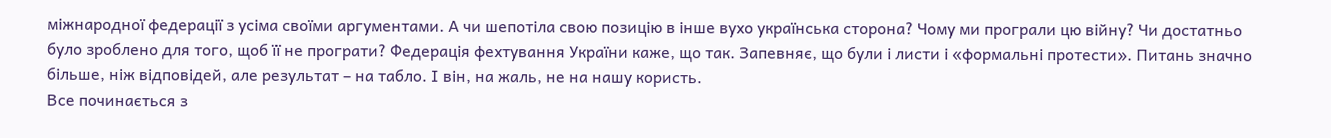міжнародної федерації з усіма своїми аргументами. А чи шепотіла свою позицію в інше вухо українська сторона? Чому ми програли цю війну? Чи достатньо було зроблено для того, щоб її не програти? Федерація фехтування України каже, що так. Запевняє, що були і листи і «формальні протести». Питань значно більше, ніж відповідей, але результат – на табло. І він, на жаль, не на нашу користь.
Все починається з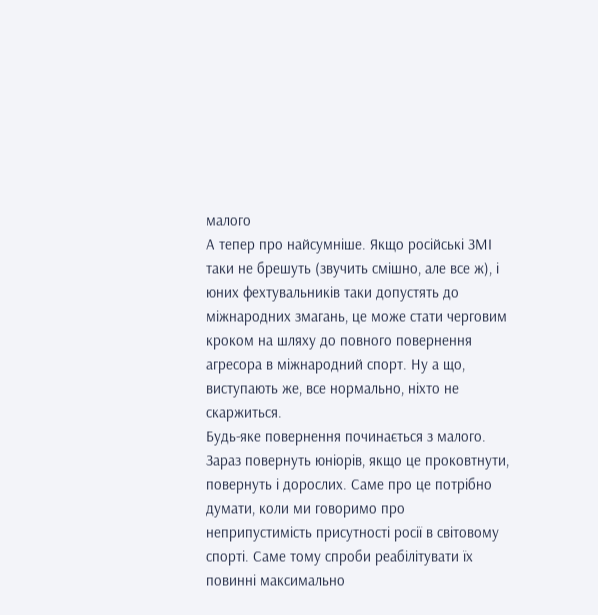малого
А тепер про найсумніше. Якщо російські ЗМІ таки не брешуть (звучить смішно, але все ж), і юних фехтувальників таки допустять до міжнародних змагань, це може стати черговим кроком на шляху до повного повернення агресора в міжнародний спорт. Ну а що, виступають же, все нормально, ніхто не скаржиться.
Будь-яке повернення починається з малого. Зараз повернуть юніорів, якщо це проковтнути, повернуть і дорослих. Саме про це потрібно думати, коли ми говоримо про неприпустимість присутності росії в світовому спорті. Саме тому спроби реабілітувати їх повинні максимально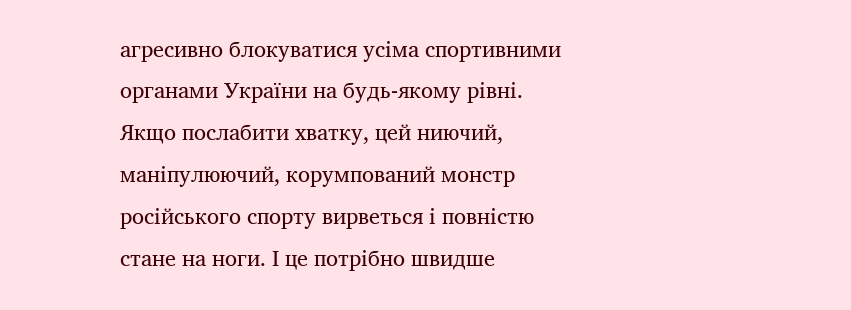агресивно блокуватися усіма спортивними органами України на будь-якому рівні. Якщо послабити хватку, цей ниючий, маніпулюючий, корумпований монстр російського спорту вирветься і повністю стане на ноги. І це потрібно швидше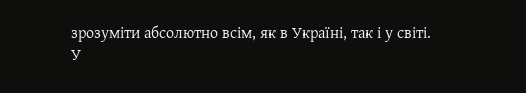зрозуміти абсолютно всім, як в Україні, так і у світі.
У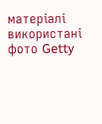матеріалі використані фото Getty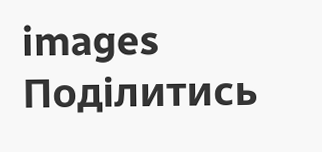images
Поділитись